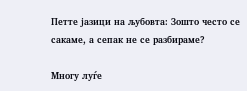Петте јазици на љубовта: Зошто често се сакаме, а сепак не се разбираме?

Многу луѓе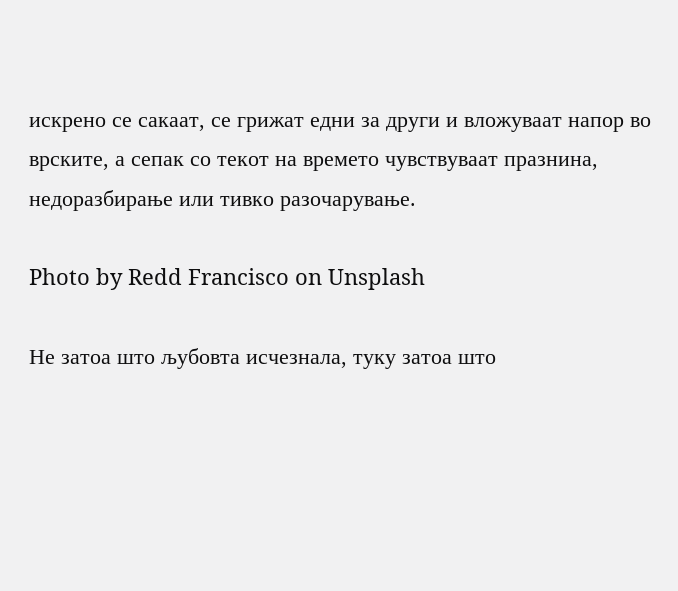искрено се сакаат, се грижат едни за други и вложуваат напор во врските, а сепак со текот на времето чувствуваат празнина, недоразбирање или тивко разочарување.

Photo by Redd Francisco on Unsplash

Не затоа што љубовта исчезнала, туку затоа што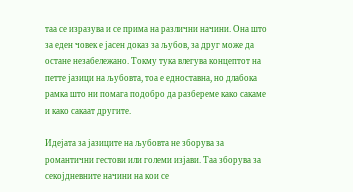таа се изразува и се прима на различни начини. Она што за еден човек е јасен доказ за љубов, за друг може да остане незабележано. Токму тука влегува концептот на петте јазици на љубовта, тоа е едноставна, но длабока рамка што ни помага подобро да разбереме како сакаме и како сакаат другите.

Идејата за јазиците на љубовта не зборува за романтични гестови или големи изјави. Таа зборува за секојдневните начини на кои се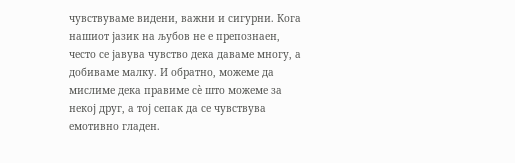чувствуваме видени, важни и сигурни. Кога нашиот јазик на љубов не е препознаен, често се јавува чувство дека даваме многу, а добиваме малку. И обратно, можеме да мислиме дека правиме сè што можеме за некој друг, а тој сепак да се чувствува емотивно гладен.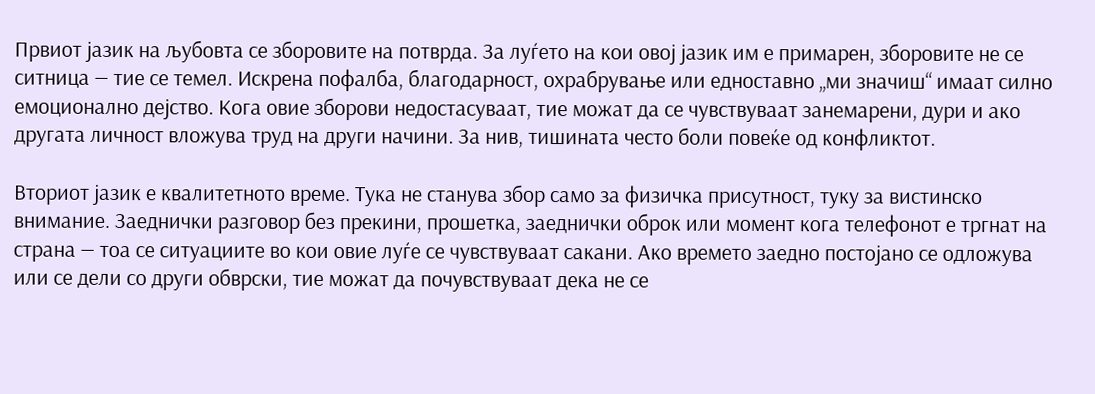Првиот јазик на љубовта се зборовите на потврда. За луѓето на кои овој јазик им е примарен, зборовите не се ситница — тие се темел. Искрена пофалба, благодарност, охрабрување или едноставно „ми значиш“ имаат силно емоционално дејство. Кога овие зборови недостасуваат, тие можат да се чувствуваат занемарени, дури и ако другата личност вложува труд на други начини. За нив, тишината често боли повеќе од конфликтот.

Вториот јазик е квалитетното време. Тука не станува збор само за физичка присутност, туку за вистинско внимание. Заеднички разговор без прекини, прошетка, заеднички оброк или момент кога телефонот е тргнат на страна — тоа се ситуациите во кои овие луѓе се чувствуваат сакани. Ако времето заедно постојано се одложува или се дели со други обврски, тие можат да почувствуваат дека не се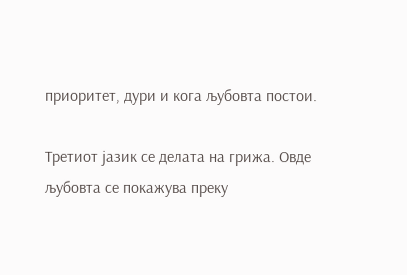приоритет, дури и кога љубовта постои.

Третиот јазик се делата на грижа. Овде љубовта се покажува преку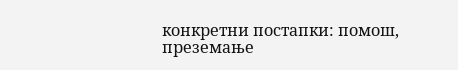конкретни постапки: помош, преземање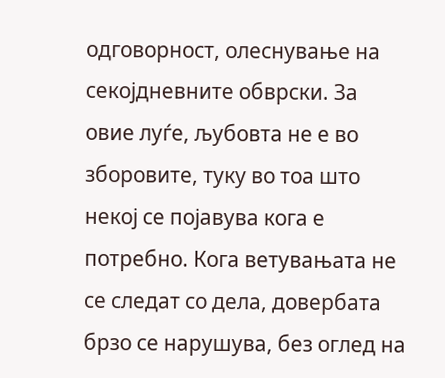одговорност, олеснување на секојдневните обврски. За овие луѓе, љубовта не е во зборовите, туку во тоа што некој се појавува кога е потребно. Кога ветувањата не се следат со дела, довербата брзо се нарушува, без оглед на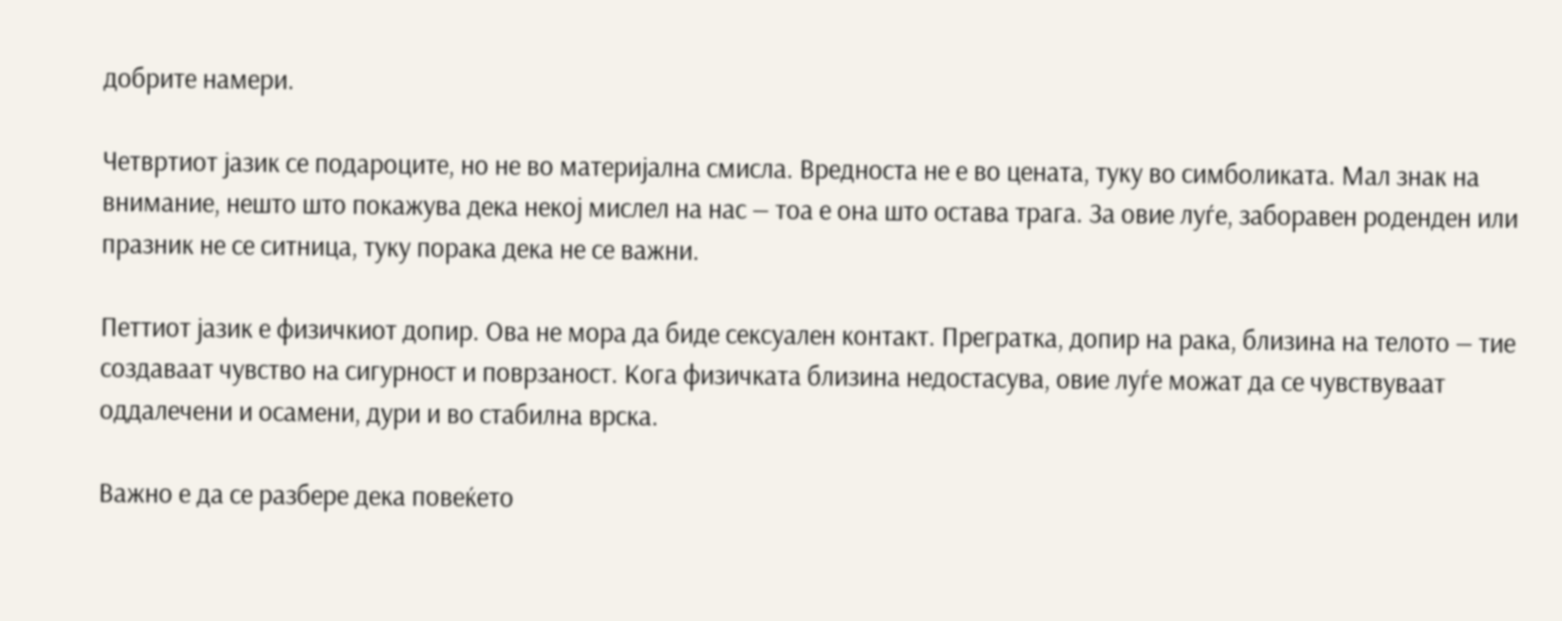добрите намери.

Четвртиот јазик се подароците, но не во материјална смисла. Вредноста не е во цената, туку во симболиката. Мал знак на внимание, нешто што покажува дека некој мислел на нас — тоа е она што остава трага. За овие луѓе, заборавен роденден или празник не се ситница, туку порака дека не се важни.

Петтиот јазик е физичкиот допир. Ова не мора да биде сексуален контакт. Прегратка, допир на рака, близина на телото — тие создаваат чувство на сигурност и поврзаност. Кога физичката близина недостасува, овие луѓе можат да се чувствуваат оддалечени и осамени, дури и во стабилна врска.

Важно е да се разбере дека повеќето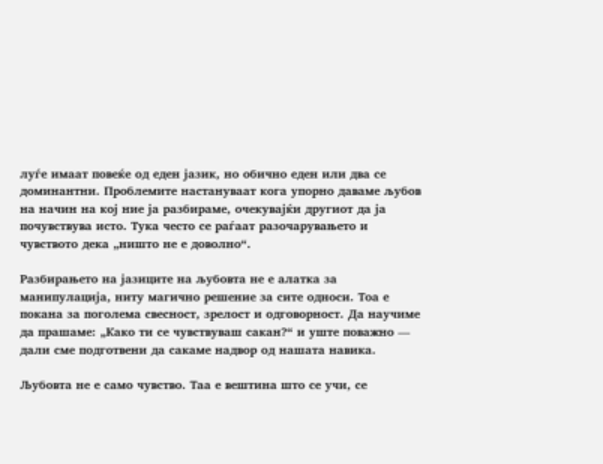луѓе имаат повеќе од еден јазик, но обично еден или два се доминантни. Проблемите настануваат кога упорно даваме љубов на начин на кој ние ја разбираме, очекувајќи другиот да ја почувствува исто. Тука често се раѓаат разочарувањето и чувството дека „ништо не е доволно“.

Разбирањето на јазиците на љубовта не е алатка за манипулација, ниту магично решение за сите односи. Тоа е покана за поголема свесност, зрелост и одговорност. Да научиме да прашаме: „Како ти се чувствуваш сакан?“ и уште поважно — дали сме подготвени да сакаме надвор од нашата навика.

Љубовта не е само чувство. Таа е вештина што се учи, се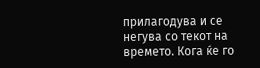прилагодува и се негува со текот на времето. Кога ќе го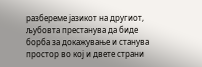разбереме јазикот на другиот, љубовта престанува да биде борба за докажување и станува простор во кој и двете страни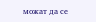можат да се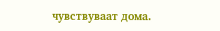чувствуваат дома.